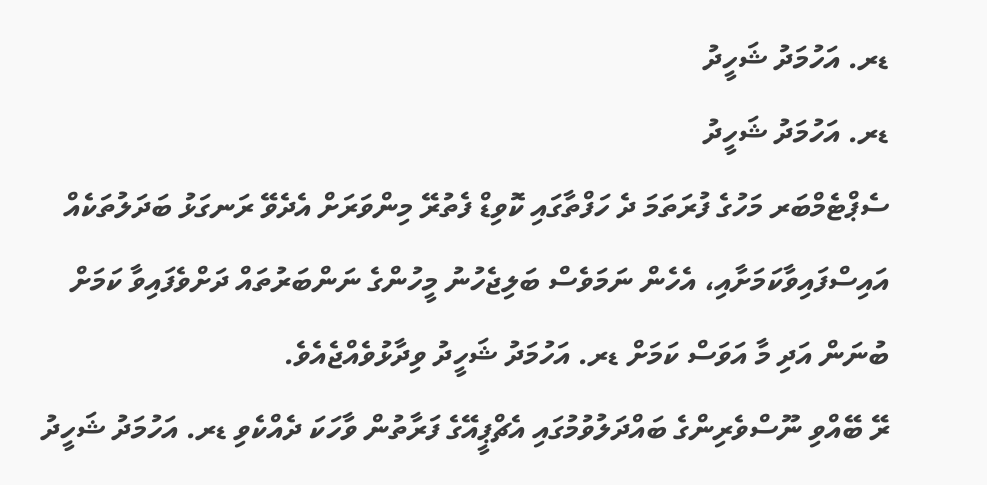ޑރ. އަހުމަދު ޝަހީދު
ޑރ. އަހުމަދު ޝަހީދު
ސެޕްޓެމްބަރ މަހުގެ ފުރަތަމަ ދެ ހަފްތާގައި ކޮވިޑް ފެތުރޭ މިންވަރަށް އެދެވޭ ރަނގަޅު ބަދަލުތަކެއް އައިސްފައިވާކަމަށާއި، އެހެން ނަމަވެސް ބަލިޖެހުނު މީހުންގެ ނަންބަރުތައް ދަށްވެފައިވާ ކަމަށް ބުނަން އަދި މާ އަވަސް ކަމަށް ޑރ. އަހުމަދު ޝަހީދު ވިދާޅުވެއްޖެއެވެ.
ރޭ ބޭއްވި ނޫސްވެރިންގެ ބައްދަލުވުމުގައި އެޗްޕީއޭގެ ފަރާތުން ވާހަކަ ދެއްކެވި ޑރ. އަހުމަދު ޝަހީދު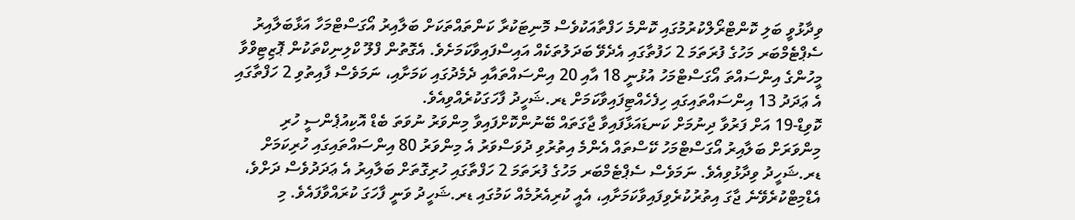ވިދާޅުވީ ބަލި ކޮންޓްރޯލްކުރުމުގައި ކޮންމެ ހަފްތާއަކުވެސް މޮނިޓަކުރާ ކަންތައްތަކަށް ބަލާއިރު އޯގަސްޓްމަހާ އަޅާބަލާއިރު ސެޕްޓެމްބަރ މަހުގެ ފުރަތަމަ 2 ހަފުތާގައި އެދެވޭ ބަދަލުތަކެއް އައިސްފައިވާކަމަށެވެ. އެގޮތުން ފްލޫ ކްލިނިކްތަކުން ޕޮޒިޓިވްވާ މީހުންގެ އިންސައްތަ އޯގަސްޓްމަހު އުޅުނީ 18 އާއި 20 އިންސައްތައާއި ދެމެދުގައި ކަމަށާއި، ނަމަވެސް ފާއިތުވި 2 ހަފްތާގައި އެ ޢަދަދު 13 އިންސައްތައިގައި ހިފެހެއްޓިފައިވާކަމަށް ޑރ.ޝަހީދު ފާހަގަކުރެއްވިއެވެ.
ކޮވިޑް-19 އަށް ފަރުވާ ދިނުމަށް ކަނޑައަޅާފައިވާ ޖާގަތައް ބޭނުންކޮށްފައިވާ މިންވަރު ނުވަތަ ބެޑް އޮކިއުޕެންސީ ހުރި މިންވަރަށް ބަލާއިރު އޯގަސްޓްމަހު ކޭސްތައް އެންމެ އިތުރުވި ދުވަސްވަރު އެ މިންވަރު 80 އިންސައްތައިގައި ހުރިކަމަށް ޑރ.ޝަހީދު ވިދާޅުވިއެވެ. ނަމަވެސް ސެޕްޓެމްބަރ މަހުގެ ފުރަތަމަ 2 ހަފްތާގައި ހުރިގޮތަށް ބަލާއިރު އެ ޢަދަދުވެސް ދަށްވެ، އެޑްމިޓްކުރެވޭނެ ޖާގަ އިތުރުކުރެވިފައިވާކަމަށާއި، އެއީ ކުރިއެރުމެއް ކަމުގައި ޑރ.ޝަހީދު ވަނީ ފާހަގަ ކުރައްވާފައެވެ. މި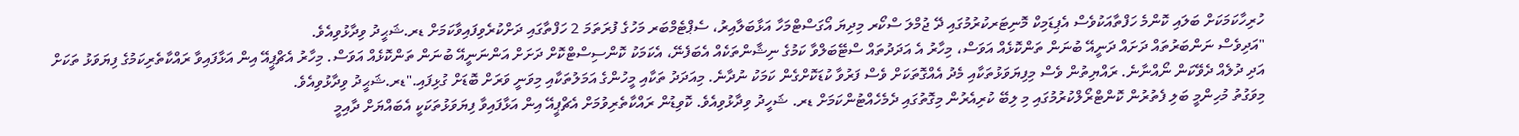ހުރިހާކަމަކަށް ބަލައި ކޮންމެ ހަފްތާއަކުވެސް އެޕިޑަމިކް މޮނިޓަރކުރުމުގައި ދޭ ޖުމްލަ ސްކޯރ މިދިޔަ އޯގަސްޓްމަހާ އަޅާބަލާއިރު، ސެޕްޓެމްބަރ މަހުގެ ފުރަތަމަ 2 ހަފްތާގައި ދަށްކުރެވިފައިވާކަމަށް ޑރ.ޝަޙީދު ވިދާޅުވިއެވެ.
"އަދިވެސް ނަންބަރުތައް ދަށައް ދަނީއޭ ބުނަން ތަންކޮޅެއް އަވަސް، މިހާރު އެ އަދަދުތައް ސްޓޭބަލްވާ ކަމުގެ ނިޝާންތަކެއް އެބަފެނޭ، އެކަމަކު ކޮންސިސްޓްކޮށް ދަށަށް އަންނަނީއޭ ބުނަން ތަންކޮޅެއް އަވަސް. މިހާރު އެޗްޕީއޭ އިން އަޅާފައިވާ ރައްކާތެރިކަމުގެ ފިޔަވަޅު ތަކަށް އަދި ދުލެއް ދެވޭކަން ނޯއްނާނެ. ރައްޔިތުން ވެސް މިފިޔަވަޅުތަކާއި މެދު އެއްގޮތަކަށް ވެސް ފަރުވާ ކުޑަކޮށްގެން ކަމަކު ނުދާނެ. މިއަދަދު ތަކާއި މީހުންގެ އަމަލުތަކާއި މިވަނީ ވަރަށް ބޮޑަށް ގުޅިފައި."ޑރ.ޝަޙީދު ވިދާޅުވިއެވެ.
މިވަގުތު މުހިންމީ ބަލި ފެތުރުން ކޮންޓްރޯލްކުރުމުގައި މި ލިބޭ ކުރިއެރުން މިގޮތުގައި ދެމެހެއްޓުންކަމަށް ޑރ. ޝަހީދު ވިދާޅުވިއެވެ. ކޮވިޑުން ރައްކާތެރިވުމަށް އެޗްޕީއޭ އިން އަޅާފައިވާ ފިޔަވަޅުތަކަކީ އެބައްޔަށް ދާއިމީ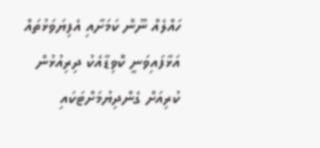ހައްލެއް ނޫން ކަމަށާއި އެފިޔަވަޅުތައް އަޅާފައިވަނީ ކޮވިޑާއެކު ދިރިއުޅުން ކުރިއަށް ގެންދިޔުމަށްޓަކައި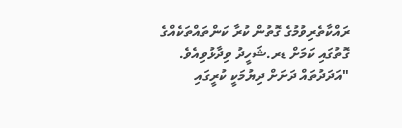ރައްކާތެރިވުމުގެ ގޮތުން ކުރާ ކަންތައްތަކެއްގެ ގޮތުގައި ކަމަށް ޑރ.ޝަހީދު ވިދާޅުވިއެވެ.
"އަދަދުތައް ދަށަށް ދިޔުމަކީ ކުރީގައި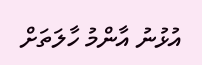އުޅުނު އާންމު ހާލަތަށް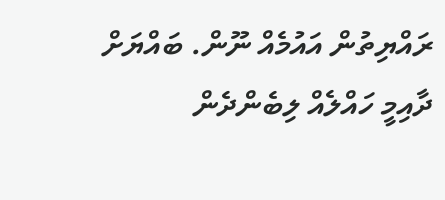ރައްޔިތުން އައުމެއް ނޫން. ބައްޔަށް ދާއިމީ ހައްލެއް ލިބެންދެން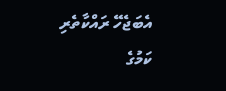އެބަޖެހޭ ރައްކާތެރި ކަމުގެ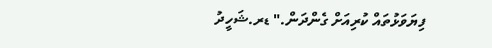ފިޔަވަޅުތައް ކުރިއަށް ގެންދަން." ޑރ.ޝަހީދު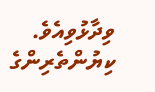ވިދާޅުވިއެވެ.
ކިޔުންތެރިންގެ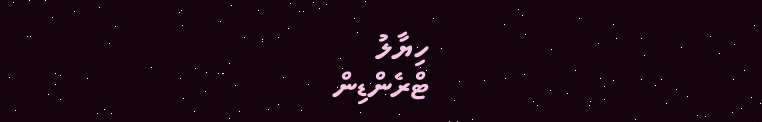ހިޔާލު
ޓްރެންޑިން